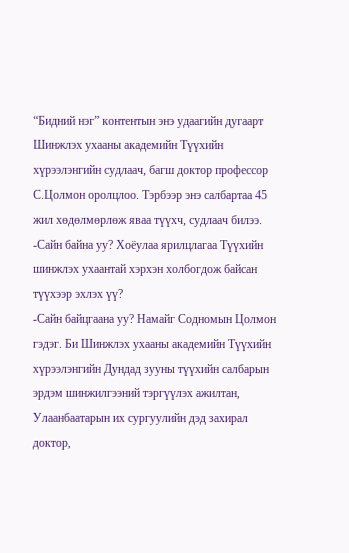“Бидний нэг” контентын энэ удаагийн дугаарт Шинжлэх ухааны академийн Түүхийн хүрээлэнгийн судлаач, багш доктор профессор С.Цолмон оролцлоо. Тэрбээр энэ салбартаа 45 жил хөдөлмөрлөж яваа түүхч, судлаач билээ.
-Сайн байна уу? Хоёулаа ярилцлагаа Түүхийн шинжлэх ухаантай хэрхэн холбогдож байсан түүхээр эхлэх үү?
-Сайн байцгаана уу? Намайг Содномын Цолмон гэдэг. Би Шинжлэх ухааны академийн Түүхийн хүрээлэнгийн Дундад зууны түүхийн салбарын эрдэм шинжилгээний тэргүүлэх ажилтан, Улаанбаатарын их сургуулийн дэд захирал доктор,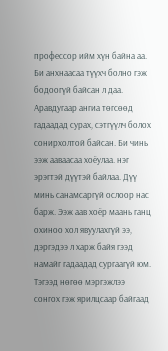профессор ийм хүн байна аа. Би анхнаасаа түүхч болно гэж бодоогүй байсан л даа. Аравдугаар ангиа төгсөөд гадаадад сурах, сэтгүүлч болох сонирхолтой байсан. Би чинь ээж ааваасаа хоёулаа. нэг эрэгтэй дүүтэй байлаа. Дүү минь санамсаргүй ослоор нас барж. Ээж аав хоёр маань ганц охиноо хол явуулахгүй ээ, дэргэдээ л харж байя гээд намайг гадаадад сургаагүй юм. Тэгээд нөгөө мэргэжлээ сонгох гэж ярилцсаар байгаад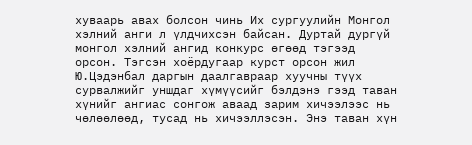хуваарь авах болсон чинь Их сургуулийн Монгол хэлний анги л үлдчихсэн байсан. Дуртай дургүй монгол хэлний ангид конкурс өгөөд тэгээд орсон. Тэгсэн хоёрдугаар курст орсон жил Ю.Цэдэнбал даргын даалгавраар хуучны түүх сурвалжийг уншдаг хүмүүсийг бэлдэнэ гээд таван хүнийг ангиас сонгож аваад зарим хичээлээс нь чөлөөлөөд, тусад нь хичээллэсэн. Энэ таван хүн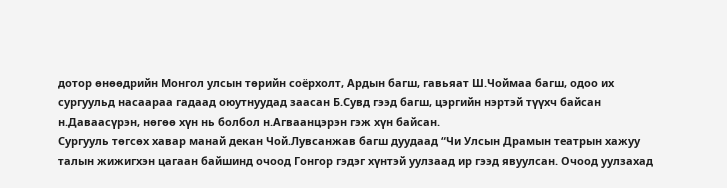дотор өнөөдрийн Монгол улсын төрийн соёрхолт, Ардын багш, гавьяат Ш.Чоймаа багш, одоо их сургуульд насаараа гадаад оюутнуудад заасан Б.Сувд гээд багш, цэргийн нэртэй түүхч байсан н.Даваасүрэн, нөгөө хүн нь болбол н.Агваанцэрэн гэж хүн байсан.
Сургууль төгсөх хавар манай декан Чой.Лувсанжав багш дуудаад “Чи Улсын Драмын театрын хажуу талын жижигхэн цагаан байшинд очоод Гонгор гэдэг хүнтэй уулзаад ир гээд явуулсан. Очоод уулзахад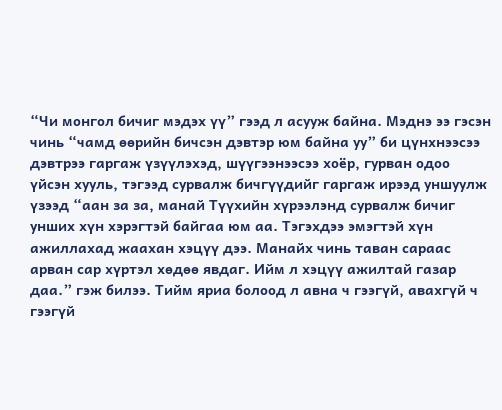“Чи монгол бичиг мэдэх үү” гээд л асууж байна. Мэднэ ээ гэсэн чинь “чамд өөрийн бичсэн дэвтэр юм байна уу” би цүнхнээсээ дэвтрээ гаргаж үзүүлэхэд, шүүгээнээсээ хоёр, гурван одоо үйсэн хууль, тэгээд сурвалж бичгүүдийг гаргаж ирээд уншуулж үзээд “аан за за, манай Түүхийн хүрээлэнд сурвалж бичиг унших хүн хэрэгтэй байгаа юм аа. Тэгэхдээ эмэгтэй хүн ажиллахад жаахан хэцүү дээ. Манайх чинь таван сараас арван сар хүртэл хөдөө явдаг. Ийм л хэцүү ажилтай газар даа.” гэж билээ. Тийм яриа болоод л авна ч гээгүй, авахгүй ч гээгүй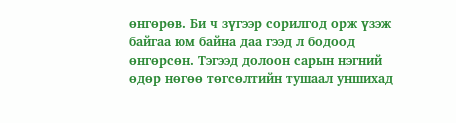өнгөрөв. Би ч зүгээр сорилгод орж үзэж байгаа юм байна даа гээд л бодоод өнгөрсөн. Тэгээд долоон сарын нэгний өдөр нөгөө төгсөлтийн тушаал уншихад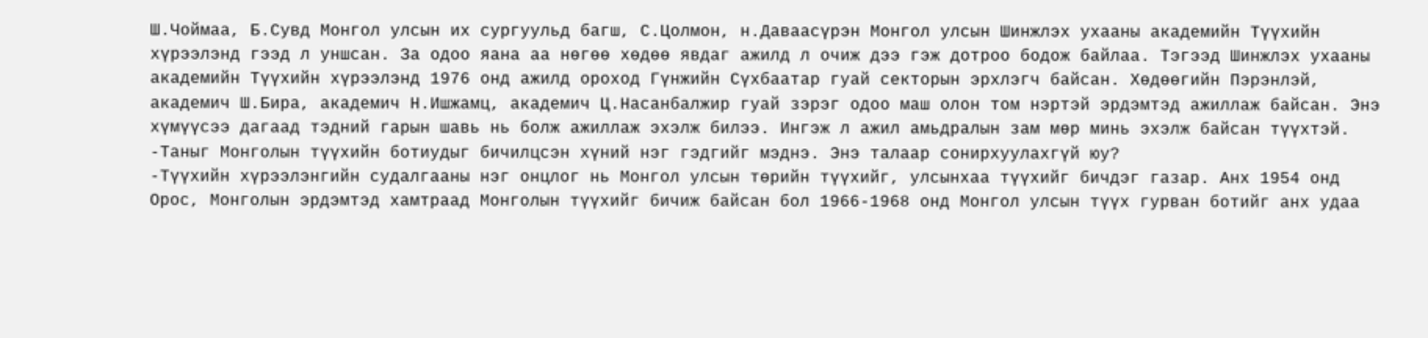Ш.Чоймаа, Б.Сувд Монгол улсын их сургуульд багш, С.Цолмон, н.Даваасүрэн Монгол улсын Шинжлэх ухааны академийн Түүхийн хүрээлэнд гээд л уншсан. За одоо яана аа нөгөө хөдөө явдаг ажилд л очиж дээ гэж дотроо бодож байлаа. Тэгээд Шинжлэх ухааны академийн Түүхийн хүрээлэнд 1976 онд ажилд ороход Гүнжийн Сүхбаатар гуай секторын эрхлэгч байсан. Хөдөөгийн Пэрэнлэй, академич Ш.Бира, академич Н.Ишжамц, академич Ц.Насанбалжир гуай зэрэг одоо маш олон том нэртэй эрдэмтэд ажиллаж байсан. Энэ хүмүүсээ дагаад тэдний гарын шавь нь болж ажиллаж эхэлж билээ. Ингэж л ажил амьдралын зам мөр минь эхэлж байсан түүхтэй.
-Таныг Монголын түүхийн ботиудыг бичилцсэн хүний нэг гэдгийг мэднэ. Энэ талаар сонирхуулахгүй юу?
-Түүхийн хүрээлэнгийн судалгааны нэг онцлог нь Монгол улсын төрийн түүхийг, улсынхаа түүхийг бичдэг газар. Анх 1954 онд Орос, Монголын эрдэмтэд хамтраад Монголын түүхийг бичиж байсан бол 1966-1968 онд Монгол улсын түүх гурван ботийг анх удаа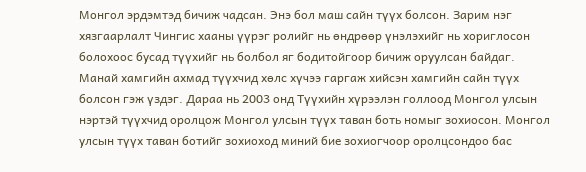Монгол эрдэмтэд бичиж чадсан. Энэ бол маш сайн түүх болсон. Зарим нэг хязгаарлалт Чингис хааны үүрэг ролийг нь өндрөөр үнэлэхийг нь хориглосон болохоос бусад түүхийг нь болбол яг бодитойгоор бичиж оруулсан байдаг. Манай хамгийн ахмад түүхчид хөлс хүчээ гаргаж хийсэн хамгийн сайн түүх болсон гэж үздэг. Дараа нь 2003 онд Түүхийн хүрээлэн голлоод Монгол улсын нэртэй түүхчид оролцож Монгол улсын түүх таван боть номыг зохиосон. Монгол улсын түүх таван ботийг зохиоход миний бие зохиогчоор оролцсондоо бас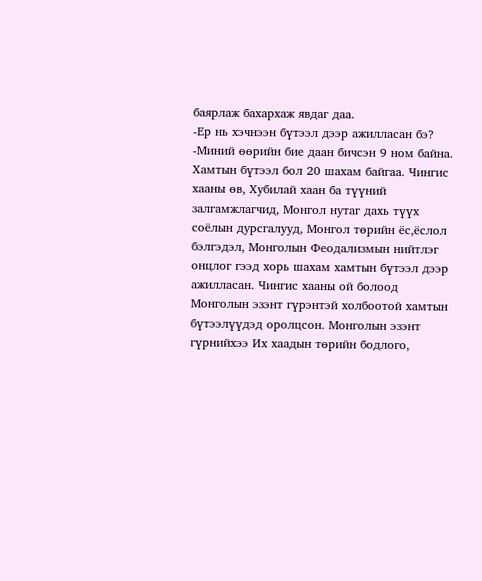баярлаж бахархаж явдаг даа.
-Ер нь хэчнээн бүтээл дээр ажилласан бэ?
-Миний өөрийн бие даан бичсэн 9 ном байна. Хамтын бүтээл бол 20 шахам байгаа. Чингис хааны өв, Хубилай хаан ба түүний залгамжлагчид, Монгол нутаг дахь түүх соёлын дурсгалууд, Монгол төрийн ёс,ёслол бэлгэдэл, Монголын Феодализмын нийтлэг онцлог гээд хорь шахам хамтын бүтээл дээр ажилласан. Чингис хааны ой болоод Монголын эзэнт гүрэнтэй холбоотой хамтын бүтээлүүдэд оролцсон. Монголын эзэнт гүрнийхээ Их хаадын төрийн бодлого,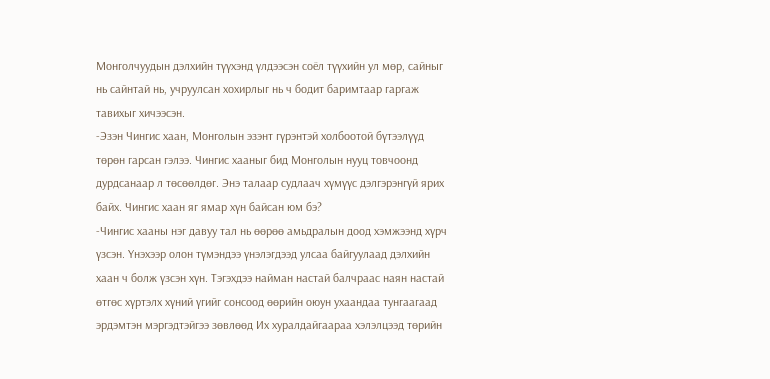Монголчуудын дэлхийн түүхэнд үлдээсэн соёл түүхийн ул мөр, сайныг нь сайнтай нь, учруулсан хохирлыг нь ч бодит баримтаар гаргаж тавихыг хичээсэн.
-Эзэн Чингис хаан, Монголын эзэнт гүрэнтэй холбоотой бүтээлүүд төрөн гарсан гэлээ. Чингис хааныг бид Монголын нууц товчоонд дурдсанаар л төсөөлдөг. Энэ талаар судлаач хүмүүс дэлгэрэнгүй ярих байх. Чингис хаан яг ямар хүн байсан юм бэ?
-Чингис хааны нэг давуу тал нь өөрөө амьдралын доод хэмжээнд хүрч үзсэн. Үнэхээр олон түмэндээ үнэлэгдээд улсаа байгуулаад дэлхийн хаан ч болж үзсэн хүн. Тэгэхдээ найман настай балчраас наян настай өтгөс хүртэлх хүний үгийг сонсоод өөрийн оюун ухаандаа тунгаагаад эрдэмтэн мэргэдтэйгээ зөвлөөд Их хуралдайгаараа хэлэлцээд төрийн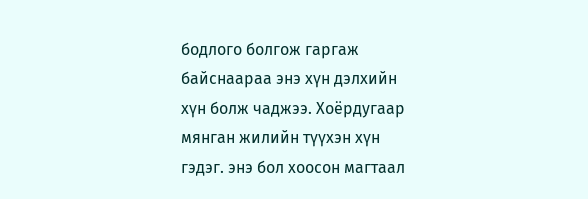бодлого болгож гаргаж байснаараа энэ хүн дэлхийн хүн болж чаджээ. Хоёрдугаар мянган жилийн түүхэн хүн гэдэг. энэ бол хоосон магтаал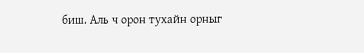биш. Аль ч орон тухайн орныг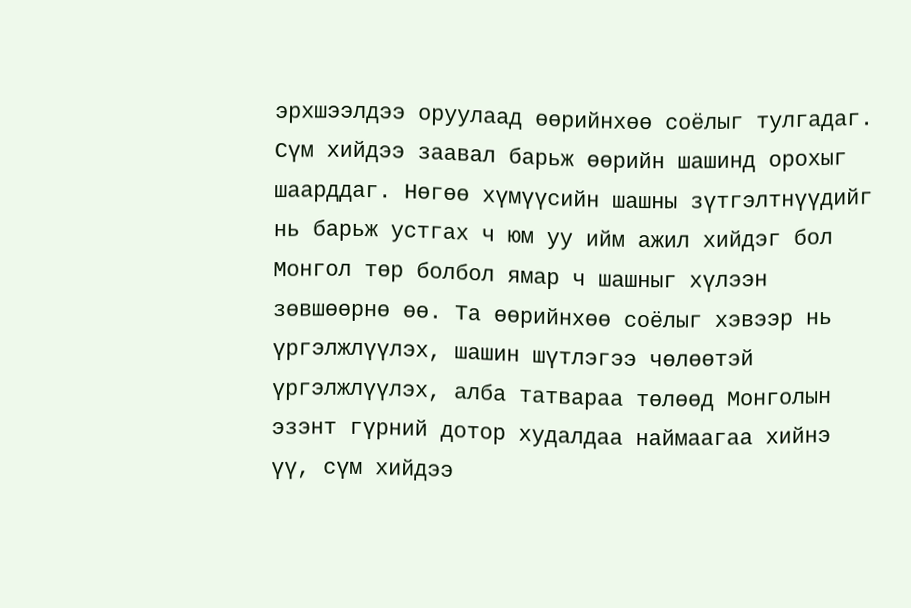эрхшээлдээ оруулаад өөрийнхөө соёлыг тулгадаг. Сүм хийдээ заавал барьж өөрийн шашинд орохыг шаарддаг. Нөгөө хүмүүсийн шашны зүтгэлтнүүдийг нь барьж устгах ч юм уу ийм ажил хийдэг бол Монгол төр болбол ямар ч шашныг хүлээн зөвшөөрнө өө. Та өөрийнхөө соёлыг хэвээр нь үргэлжлүүлэх, шашин шүтлэгээ чөлөөтэй үргэлжлүүлэх, алба татвараа төлөөд Монголын эзэнт гүрний дотор худалдаа наймаагаа хийнэ үү, сүм хийдээ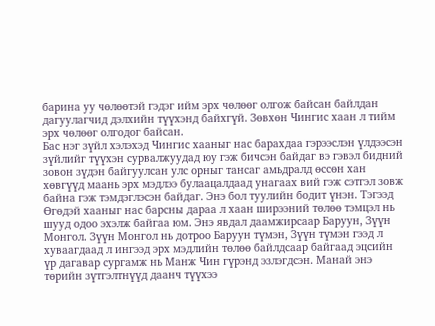барина уу чөлөөтэй гэдэг ийм эрх чөлөөг олгож байсан байлдан дагуулагчид дэлхийн түүхэнд байхгүй. Зөвхөн Чингис хаан л тийм эрх чөлөөг олгодог байсан.
Бас нэг зүйл хэлэхэд Чингис хааныг нас барахдаа гэрээслэн үлдээсэн зүйлийг түүхэн сурвалжуудад юу гэж бичсэн байдаг вэ гэвэл бидний зовон зүдэн байгуулсан улс орныг тансаг амьдралд өссөн хан хөвгүүд маань эрх мэдлээ булаацалдаад унагаах вий гэж сэтгэл зовж байна гэж тэмдэглэсэн байдаг. Энэ бол туулийн бодит үнэн. Тэгээд Өгөдэй хааныг нас барсны дараа л хаан ширээний төлөө тэмцэл нь шууд одоо эхэлж байгаа юм. Энэ явдал даамжирсаар Баруун, Зүүн Монгол. Зүүн Монгол нь дотроо Баруун түмэн, Зүүн түмэн гээд л хуваагдаад л ингээд эрх мэдлийн төлөө байлдсаар байгаад эцсийн үр дагавар сургамж нь Манж Чин гүрэнд эзлэгдсэн. Манай энэ төрийн зүтгэлтнүүд даанч түүхээ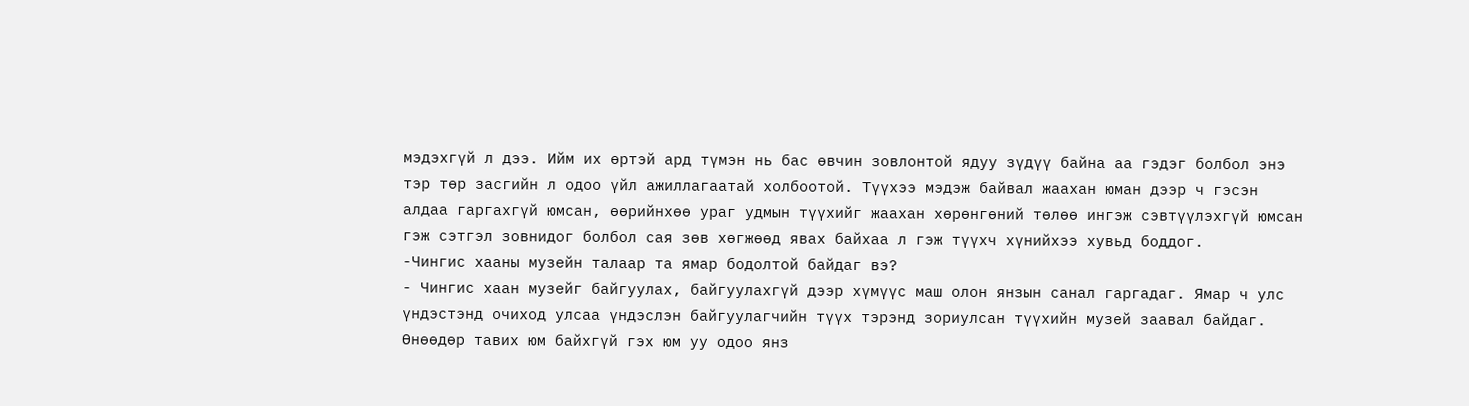мэдэхгүй л дээ. Ийм их өртэй ард түмэн нь бас өвчин зовлонтой ядуу зүдүү байна аа гэдэг болбол энэ тэр төр засгийн л одоо үйл ажиллагаатай холбоотой. Түүхээ мэдэж байвал жаахан юман дээр ч гэсэн алдаа гаргахгүй юмсан, өөрийнхөө ураг удмын түүхийг жаахан хөрөнгөний төлөө ингэж сэвтүүлэхгүй юмсан гэж сэтгэл зовнидог болбол сая зөв хөгжөөд явах байхаа л гэж түүхч хүнийхээ хувьд боддог.
-Чингис хааны музейн талаар та ямар бодолтой байдаг вэ?
- Чингис хаан музейг байгуулах, байгуулахгүй дээр хүмүүс маш олон янзын санал гаргадаг. Ямар ч улс үндэстэнд очиход улсаа үндэслэн байгуулагчийн түүх тэрэнд зориулсан түүхийн музей заавал байдаг. Өнөөдөр тавих юм байхгүй гэх юм уу одоо янз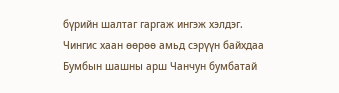бүрийн шалтаг гаргаж ингэж хэлдэг. Чингис хаан өөрөө амьд сэрүүн байхдаа Бумбын шашны арш Чанчун бумбатай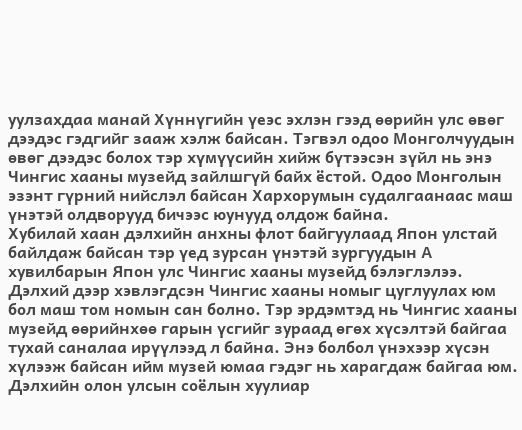уулзахдаа манай Хүннүгийн үеэс эхлэн гээд өөрийн улс өвөг дээдэс гэдгийг зааж хэлж байсан. Тэгвэл одоо Монголчуудын өвөг дээдэс болох тэр хүмүүсийн хийж бүтээсэн зүйл нь энэ Чингис хааны музейд зайлшгүй байх ёстой. Одоо Монголын эзэнт гүрний нийслэл байсан Хархорумын судалгаанаас маш үнэтэй олдворууд бичээс юунууд олдож байна.
Хубилай хаан дэлхийн анхны флот байгуулаад Япон улстай байлдаж байсан тэр үед зурсан үнэтэй зургуудын А хувилбарын Япон улс Чингис хааны музейд бэлэглэлээ. Дэлхий дээр хэвлэгдсэн Чингис хааны номыг цуглуулах юм бол маш том номын сан болно. Тэр эрдэмтэд нь Чингис хааны музейд өөрийнхөө гарын үсгийг зураад өгөх хүсэлтэй байгаа тухай саналаа ирүүлээд л байна. Энэ болбол үнэхээр хүсэн хүлээж байсан ийм музей юмаа гэдэг нь харагдаж байгаа юм. Дэлхийн олон улсын соёлын хуулиар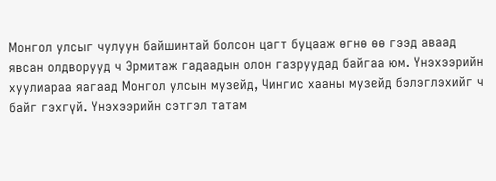Монгол улсыг чулуун байшинтай болсон цагт буцааж өгнө өө гээд аваад явсан олдворууд ч Эрмитаж гадаадын олон газруудад байгаа юм. Үнэхээрийн хуулиараа яагаад Монгол улсын музейд, Чингис хааны музейд бэлэглэхийг ч байг гэхгүй. Үнэхээрийн сэтгэл татам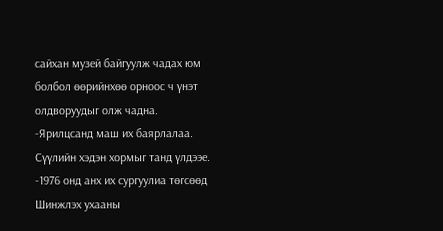сайхан музей байгуулж чадах юм болбол өөрийнхөө орноос ч үнэт олдворуудыг олж чадна.
-Ярилцсанд маш их баярлалаа. Сүүлийн хэдэн хормыг танд үлдээе.
-1976 онд анх их сургуулиа төгсөөд Шинжлэх ухааны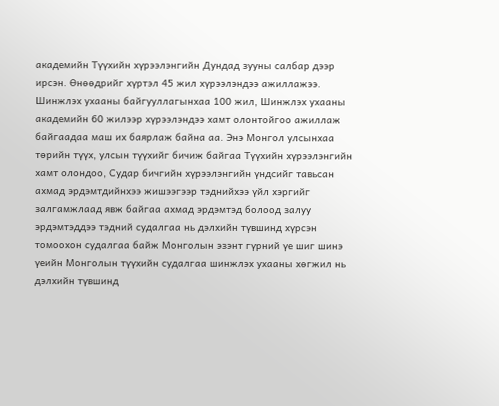академийн Түүхийн хүрээлэнгийн Дундад зууны салбар дээр ирсэн. Өнөөдрийг хүртэл 45 жил хүрээлэндээ ажиллажээ. Шинжлэх ухааны байгууллагынхаа 100 жил, Шинжлэх ухааны академийн 60 жилээр хүрээлэндээ хамт олонтойгоо ажиллаж байгаадаа маш их баярлаж байна аа. Энэ Монгол улсынхаа төрийн түүх, улсын түүхийг бичиж байгаа Түүхийн хүрээлэнгийн хамт олондоо, Судар бичгийн хүрээлэнгийн үндсийг тавьсан ахмад эрдэмтдийнхээ жишээгээр тэднийхээ үйл хэргийг залгамжлаад явж байгаа ахмад эрдэмтэд болоод залуу эрдэмтэддээ тэдний судалгаа нь дэлхийн түвшинд хүрсэн томоохон судалгаа байж Монголын эзэнт гүрний үе шиг шинэ үеийн Монголын түүхийн судалгаа шинжлэх ухааны хөгжил нь дэлхийн түвшинд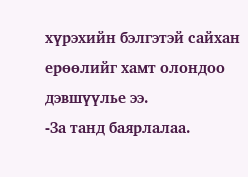хүрэхийн бэлгэтэй сайхан ерөөлийг хамт олондоо дэвшүүлье ээ.
-За танд баярлалаа.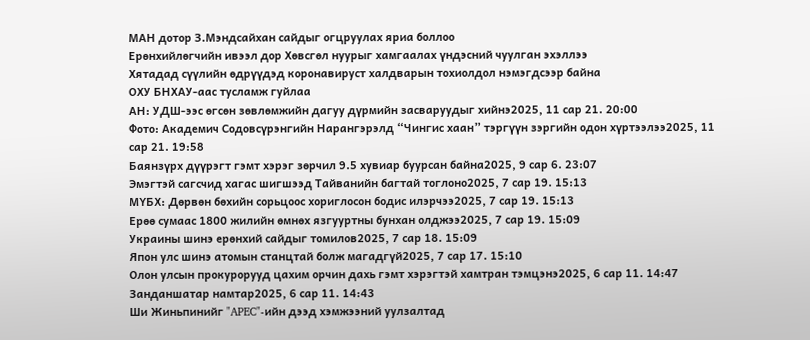МАН дотор З.Мэндсайхан сайдыг огцруулах яриа боллоо
Ерөнхийлөгчийн ивээл дор Хөвсгөл нуурыг хамгаалах үндэсний чуулган эхэллээ
Хятадад сүүлийн өдрүүдэд коронавируст халдварын тохиолдол нэмэгдсээр байна
ОХУ БНХАУ-аас тусламж гуйлаа
АН: УДШ-ээс өгсөн зөвлөмжийн дагуу дүрмийн засваруудыг хийнэ2025, 11 сар 21. 20:00
Фото: Академич Содовсүрэнгийн Нарангэрэлд “Чингис хаан” тэргүүн зэргийн одон хүртээлээ2025, 11 сар 21. 19:58
Баянзүрх дүүрэгт гэмт хэрэг зөрчил 9.5 хувиар буурсан байна2025, 9 сар 6. 23:07
Эмэгтэй сагсчид хагас шигшээд Тайванийн багтай тоглоно2025, 7 сар 19. 15:13
МҮБХ: Дөрвөн бөхийн сорьцоос хориглосон бодис илэрчээ2025, 7 сар 19. 15:13
Ерөө сумаас 1800 жилийн өмнөх язгууртны бунхан олджээ2025, 7 сар 19. 15:09
Украины шинэ ерөнхий сайдыг томилов2025, 7 сар 18. 15:09
Япон улс шинэ атомын станцтай болж магадгүй2025, 7 сар 17. 15:10
Олон улсын прокурорууд цахим орчин дахь гэмт хэрэгтэй хамтран тэмцэнэ2025, 6 сар 11. 14:47
Занданшатар намтар2025, 6 сар 11. 14:43
Ши Жиньпинийг "APEC"-ийн дээд хэмжээний уулзалтад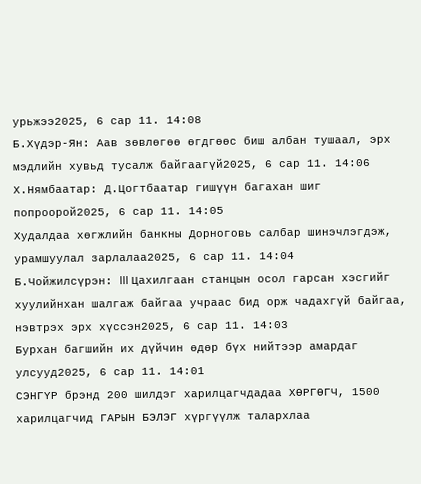урьжээ2025, 6 сар 11. 14:08
Б.Хүдэр-Ян: Аав зөвлөгөө өгдгөөс биш албан тушаал, эрх мэдлийн хувьд тусалж байгаагүй2025, 6 сар 11. 14:06
Х.Нямбаатар: Д.Цогтбаатар гишүүн багахан шиг попроорой2025, 6 сар 11. 14:05
Худалдаа хөгжлийн банкны Дорноговь салбар шинэчлэгдэж, урамшуулал зарлалаа2025, 6 сар 11. 14:04
Б.Чойжилсүрэн: III Цахилгаан станцын осол гарсан хэсгийг хуулийнхан шалгаж байгаа учраас бид орж чадахгүй байгаа, нэвтрэх эрх хүссэн2025, 6 сар 11. 14:03
Бурхан багшийн их дүйчин өдөр бүх нийтээр амардаг улсууд2025, 6 сар 11. 14:01
СЭНГҮР брэнд 200 шилдэг харилцагчдадаа ХӨРГӨГЧ, 1500 харилцагчид ГАРЫН БЭЛЭГ хүргүүлж талархлаа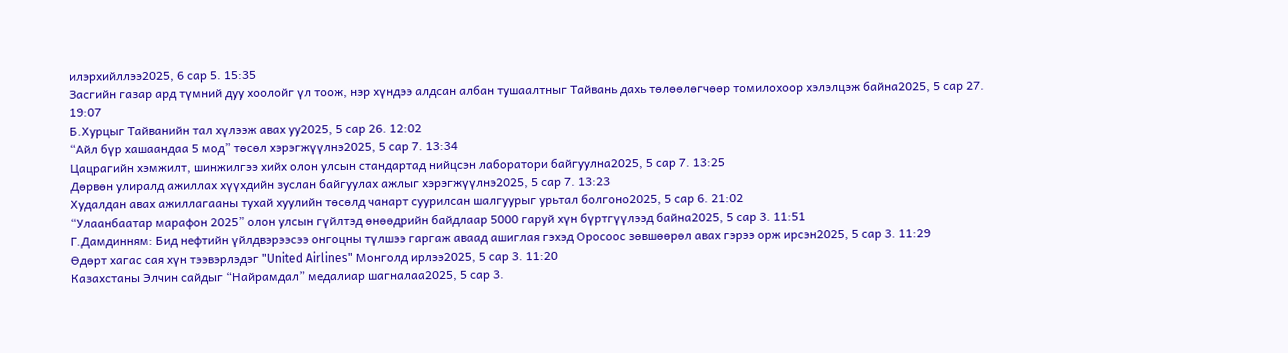илэрхийллээ2025, 6 сар 5. 15:35
Засгийн газар ард түмний дуу хоолойг үл тоож, нэр хүндээ алдсан албан тушаалтныг Тайвань дахь төлөөлөгчөөр томилохоор хэлэлцэж байна2025, 5 сар 27. 19:07
Б.Хурцыг Тайванийн тал хүлээж авах уу2025, 5 сар 26. 12:02
“Айл бүр хашаандаа 5 мод” төсөл хэрэгжүүлнэ2025, 5 сар 7. 13:34
Цацрагийн хэмжилт, шинжилгээ хийх олон улсын стандартад нийцсэн лаборатори байгуулна2025, 5 сар 7. 13:25
Дөрвөн улиралд ажиллах хүүхдийн зуслан байгуулах ажлыг хэрэгжүүлнэ2025, 5 сар 7. 13:23
Худалдан авах ажиллагааны тухай хуулийн төсөлд чанарт суурилсан шалгуурыг урьтал болгоно2025, 5 сар 6. 21:02
“Улаанбаатар марафон 2025” олон улсын гүйлтэд өнөөдрийн байдлаар 5000 гаруй хүн бүртгүүлээд байна2025, 5 сар 3. 11:51
Г.Дамдинням: Бид нефтийн үйлдвэрээсээ онгоцны түлшээ гаргаж аваад ашиглая гэхэд Оросоос зөвшөөрөл авах гэрээ орж ирсэн2025, 5 сар 3. 11:29
Өдөрт хагас сая хүн тээвэрлэдэг "United Airlines" Монголд ирлээ2025, 5 сар 3. 11:20
Казахстаны Элчин сайдыг “Найрамдал” медалиар шагналаа2025, 5 сар 3.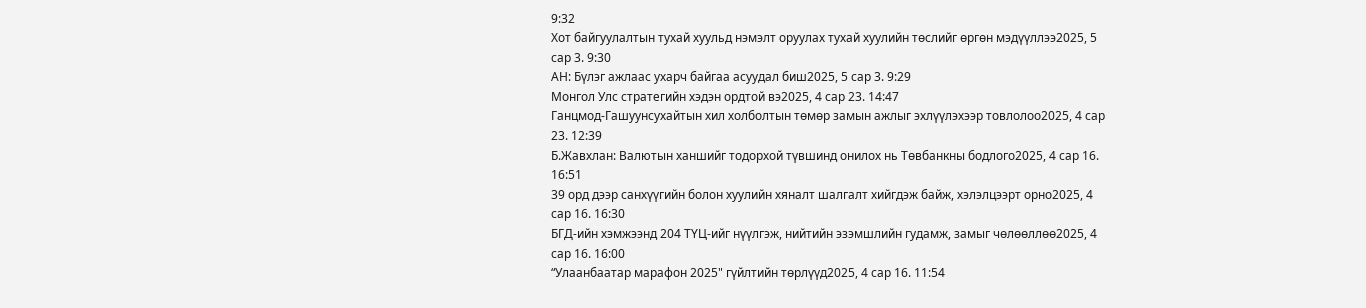9:32
Хот байгуулалтын тухай хуульд нэмэлт оруулах тухай хуулийн төслийг өргөн мэдүүллээ2025, 5 сар 3. 9:30
АН: Бүлэг ажлаас ухарч байгаа асуудал биш2025, 5 сар 3. 9:29
Монгол Улс стратегийн хэдэн ордтой вэ2025, 4 сар 23. 14:47
Ганцмод-Гашуунсухайтын хил холболтын төмөр замын ажлыг эхлүүлэхээр товлолоо2025, 4 сар 23. 12:39
Б.Жавхлан: Валютын ханшийг тодорхой түвшинд онилох нь Төвбанкны бодлого2025, 4 сар 16. 16:51
39 орд дээр санхүүгийн болон хуулийн хяналт шалгалт хийгдэж байж, хэлэлцээрт орно2025, 4 сар 16. 16:30
БГД-ийн хэмжээнд 204 ТҮЦ-ийг нүүлгэж, нийтийн эзэмшлийн гудамж, замыг чөлөөллөө2025, 4 сар 16. 16:00
“Улаанбаатар марафон 2025" гүйлтийн төрлүүд2025, 4 сар 16. 11:54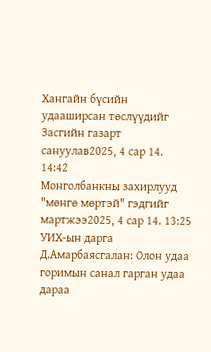Хангайн бүсийн удааширсан төслүүдийг Засгийн газарт сануулав2025, 4 сар 14. 14:42
Монголбанкны захирлууд "мөнгө мөртэй" гэдгийг мартжээ2025, 4 сар 14. 13:25
УИХ-ын дарга Д.Амарбаясгалан: Олон удаа горимын санал гарган удаа дараа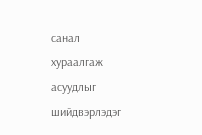санал хураалгаж асуудлыг шийдвэрлэдэг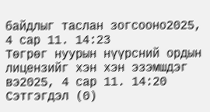байдлыг таслан зогсооно2025, 4 сар 11. 14:23
Төгрөг нуурын нүүрсний ордын лицензийг хэн хэн эзэмшдэг вэ2025, 4 сар 11. 14:20
Сэтгэгдэл (0)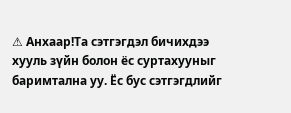⚠ Анхаар!Та сэтгэгдэл бичихдээ хууль зүйн болон ёс суртахууныг баримтална уу. Ёс бус сэтгэгдлийг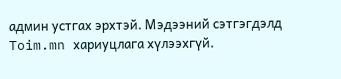админ устгах эрхтэй. Мэдээний сэтгэгдэлд Toim.mn хариуцлага хүлээхгүй.